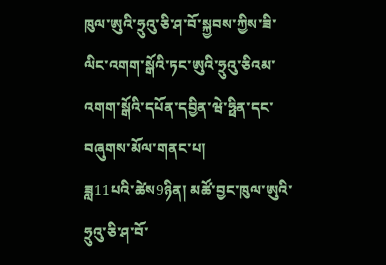ཁུལ་ཨུའི་ཧྲུའུ་ཅི་ཤ་བོ་སྐྱབས་ཀྱིས་ཟི་ལིང་འགག་སྒོའི་ཏང་ཨུའི་ཧྲུའུ་ཅིའམ་འགག་སྒོའི་དཔོན་དབྱིན་ཝེ་ཧྥིན་དང་བཞུགས་མོལ་གནང་པ།
ཟླ11པའི་ཚེས9ཉིན། མཚོ་བྱང་ཁུལ་ཨུའི་ཧྲུའུ་ཅི་ཤ་བོ་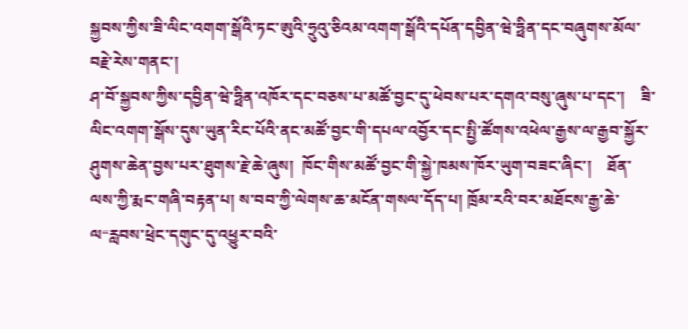སྐྱབས་ཀྱིས་ཟི་ལིང་འགག་སྒོའི་ཏང་ཨུའི་ཧྲུའུ་ཅིའམ་འགག་སྒོའི་དཔོན་དབྱིན་ཝེ་ཧྥིན་དང་བཞུགས་མོལ་བརྗེ་རེས་གནང་།
ཤ་བོ་སྐྱབས་ཀྱིས་དབྱིན་ཝེ་ཧྥིན་འཁོར་དང་བཅས་པ་མཚོ་བྱང་དུ་ཕེབས་པར་དགའ་བསུ་ཞུས་པ་དང་།    ཟི་ལིང་འགག་སྒོས་དུས་ཡུན་རིང་པོའི་ནང་མཚོ་བྱང་གི་དཔལ་འབྱོར་དང་སྤྱི་ཚོགས་འཕེལ་རྒྱས་ལ་རྒྱབ་སྐྱོར་ཤུགས་ཆེན་བྱས་པར་ཐུགས་རྗེ་ཆེ་ཞུས།  ཁོང་གིས་མཚོ་བྱང་གི་སྐྱེ་ཁམས་ཁོར་ཡུག་བཟང་ཞིང་།    ཐོན་ལས་ཀྱི་རྨང་གཞི་བརྟན་པ། ས་བབ་ཀྱི་ལེགས་ཆ་མངོན་གསལ་དོད་པ། ཁྲོམ་རའི་བར་མཐོངས་རྒྱ་ཆེ་ལ“རླབས་ཕྲེང་དགུང་དུ་འཕྱུར་བའི་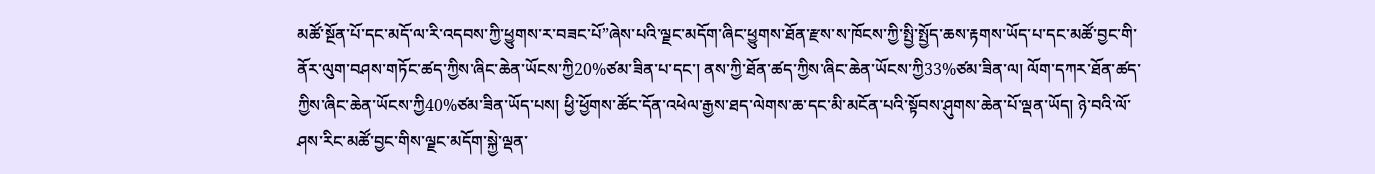མཚོ་སྔོན་པོ་དང་མདོ་ལ་རི་འདབས་ཀྱི་ཕྱུགས་ར་བཟང་པོ”ཞེས་པའི་ལྗང་མདོག་ཞིང་ཕྱུགས་ཐོན་རྫས་ས་ཁོངས་ཀྱི་སྤྱི་སྤྱོད་ཆས་རྟགས་ཡོད་པ་དང་མཚོ་བྱང་གི་ནོར་ལུག་བཤས་གཏོང་ཚད་ཀྱིས་ཞིང་ཆེན་ཡོངས་ཀྱི20%ཙམ་ཟིན་པ་དང་། ནས་ཀྱི་ཐོན་ཚད་ཀྱིས་ཞིང་ཆེན་ཡོངས་ཀྱི33%ཙམ་ཟིན་ལ། ལོག་དཀར་ཐོན་ཚད་ཀྱིས་ཞིང་ཆེན་ཡོངས་ཀྱི40%ཙམ་ཟིན་ཡོད་པས། ཕྱི་ཕྱོགས་ཚོང་དོན་འཕེལ་རྒྱས་ཐད་ལེགས་ཆ་དང་མི་མངོན་པའི་སྟོབས་ཤུགས་ཆེན་པོ་ལྡན་ཡོད། ཉེ་བའི་ལོ་ཤས་རིང་མཚོ་བྱང་གིས་ལྗང་མདོག་སྐྱེ་ལྡན་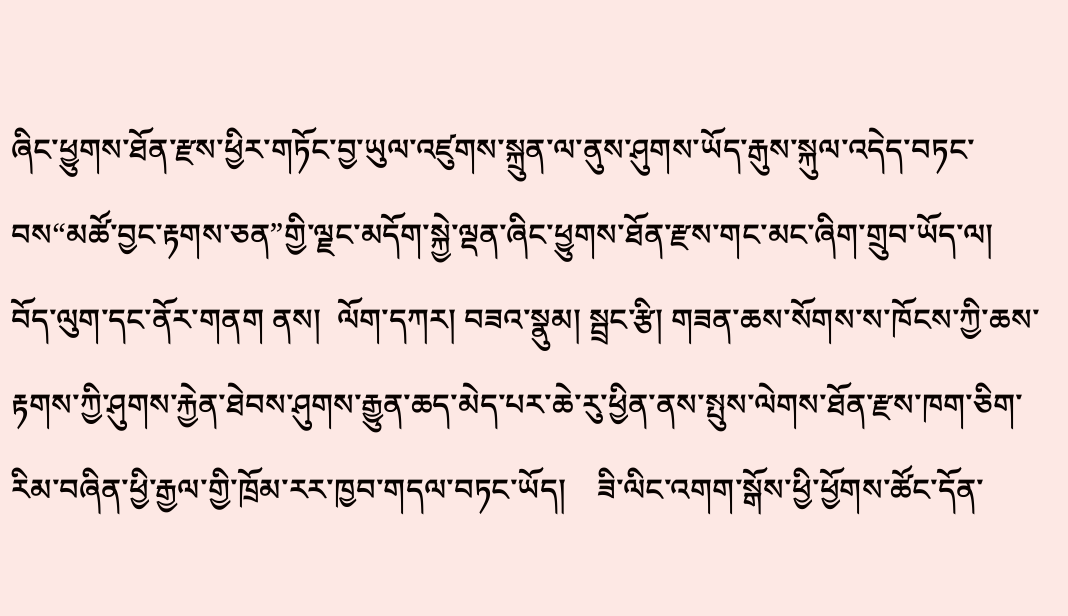ཞིང་ཕྱུགས་ཐོན་རྫས་ཕྱིར་གཏོང་བྱ་ཡུལ་འཛུགས་སྐྲུན་ལ་ནུས་ཤུགས་ཡོད་རྒུས་སྐུལ་འདེད་བཏང་བས“མཚོ་བྱང་རྟགས་ཅན”གྱི་ལྗང་མདོག་སྐྱེ་ལྡན་ཞིང་ཕྱུགས་ཐོན་རྫས་གང་མང་ཞིག་གྲུབ་ཡོད་ལ། བོད་ལུག་དང་ནོར་གནག ནས།  ལོག་དཀར། བཟའ་སྣུམ། སྦྲང་རྩི། གཟན་ཆས་སོགས་ས་ཁོངས་ཀྱི་ཆས་རྟགས་ཀྱི་ཤུགས་རྐྱེན་ཐེབས་ཤུགས་རྒྱུན་ཆད་མེད་པར་ཆེ་རུ་ཕྱིན་ནས་སྤུས་ལེགས་ཐོན་རྫས་ཁག་ཅིག་རིམ་བཞིན་ཕྱི་རྒྱལ་གྱི་ཁྲོམ་རར་ཁྱབ་གདལ་བཏང་ཡོད།    ཟི་ལིང་འགག་སྒོས་ཕྱི་ཕྱོགས་ཚོང་དོན་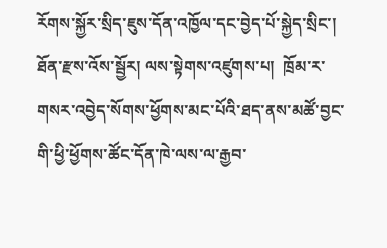རོགས་སྐྱོར་སྲིད་ཇུས་དོན་འཁྱོལ་དང་བྱེད་པོ་སྐྱེད་སྲིང་།  ཐོན་རྫས་འོས་སྦྱོར། ལས་སྟེགས་འཛུགས་པ།  ཁྲོམ་ར་གསར་འབྱེད་སོགས་ཕྱོགས་མང་པོའི་ཐད་ནས་མཚོ་བྱང་གི་ཕྱི་ཕྱོགས་ཚོང་དོན་ཁེ་ལས་ལ་རྒྱབ་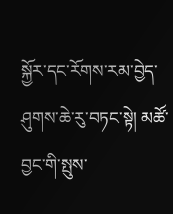སྐྱོར་དང་རོགས་རམ་བྱེད་ཤུགས་ཆེ་རུ་བཏང་སྟེ། མཚོ་བྱང་གི་སྤུས་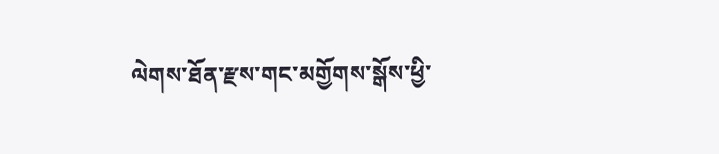ལེགས་ཐོན་རྫས་གང་མགྱོགས་སྒོས་ཕྱི་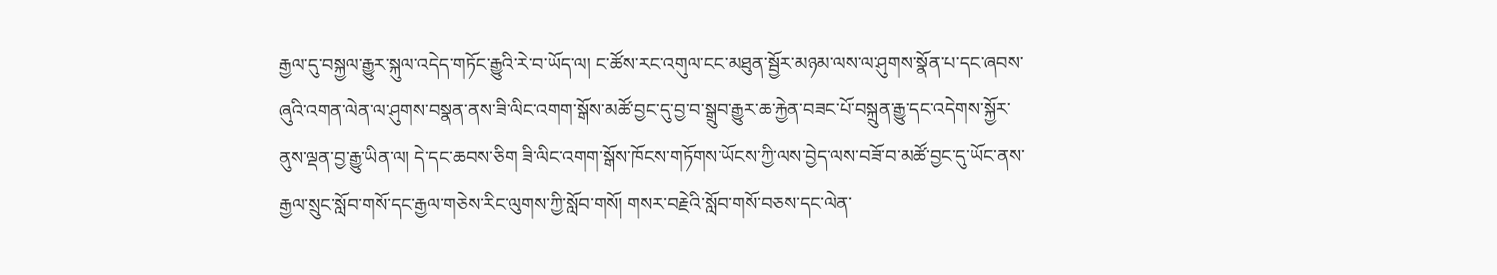རྒྱལ་དུ་བསྐྱལ་རྒྱུར་སྐུལ་འདེད་གཏོང་རྒྱུའི་རེ་བ་ཡོད་ལ། ང་ཚོས་རང་འགུལ་ངང་མཐུན་སྦྱོར་མཉམ་ལས་ལ་ཤུགས་སྣོན་པ་དང་ཞབས་ཞུའི་འགན་ལེན་ལ་ཤུགས་བསྣན་ནས་ཟི་ལིང་འགག་སྒོས་མཚོ་བྱང་དུ་བྱ་བ་སྒྲུབ་རྒྱུར་ཆ་རྐྱེན་བཟང་པོ་བསྐྲུན་རྒྱུ་དང་འདེགས་སྐྱོར་ནུས་ལྡན་བྱ་རྒྱུ་ཡིན་ལ། དེ་དང་ཆབས་ཅིག ཟི་ལིང་འགག་སྒོས་ཁོངས་གཏོགས་ཡོངས་ཀྱི་ལས་བྱེད་ལས་བཟོ་བ་མཚོ་བྱང་དུ་ཡོང་ནས་རྒྱལ་སྲུང་སློབ་གསོ་དང་རྒྱལ་གཅེས་རིང་ལུགས་ཀྱི་སློབ་གསོ། གསར་བརྗེའི་སློབ་གསོ་བཅས་དང་ལེན་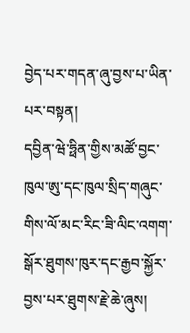བྱེད་པར་གདན་ཞུ་བྱས་པ་ཡིན་པར་བསྟན།
དབྱིན་ཝེ་ཧྥིན་གྱིས་མཚོ་བྱང་ཁུལ་ཨུ་དང་ཁུལ་སྲིད་གཞུང་གིས་ལོ་མང་རིང་ཟི་ལིང་འགག་སྒོར་ཐུགས་ཁུར་དང་རྒྱབ་སྐྱོར་བྱས་པར་ཐུགས་རྗེ་ཆེ་ཞུས།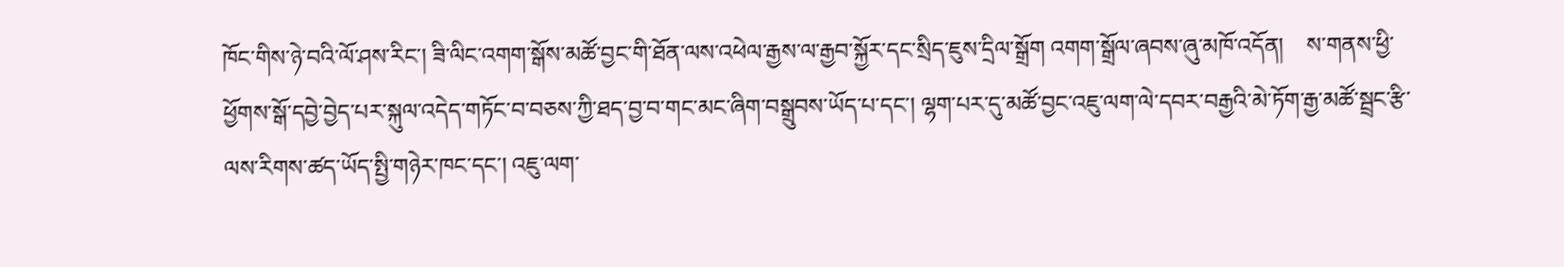ཁོང་གིས་ཉེ་བའི་ལོ་ཤས་རིང་། ཟི་ལིང་འགག་སྒོས་མཚོ་བྱང་གི་ཐོན་ལས་འཕེལ་རྒྱས་ལ་རྒྱབ་སྐྱོར་དང་སྲིད་ཇུས་དྲིལ་སྒྲོག འགག་སྒྲོལ་ཞབས་ཞུ་མཁོ་འདོན།    ས་གནས་ཕྱི་ཕྱོགས་སྒོ་དབྱེ་བྱེད་པར་སྐུལ་འདེད་གཏོང་བ་བཅས་ཀྱི་ཐད་བྱ་བ་གང་མང་ཞིག་བསྒྲུབས་ཡོད་པ་དང་། ལྷག་པར་དུ་མཚོ་བྱང་འཇུ་ལག་ལེ་དབར་བརྒྱའི་མེ་ཏོག་རྒྱ་མཚོ་སྦྲང་རྩི་ལས་རིགས་ཚད་ཡོད་སྤྱི་གཉེར་ཁང་དང་། འཇུ་ལག་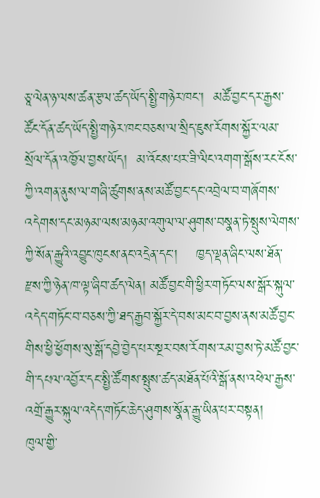ཅཱ་ལེན་ཉ་ལས་ཚན་རྩལ་ཚད་ཡོད་སྤྱི་གཉེར་ཁང་།  མཚོ་བྱང་དར་རྒྱས་ཚོང་དོན་ཚད་ཡོད་སྤྱི་གཉེར་ཁང་བཅས་ལ་སྲིད་ཇུས་རོགས་སྐྱོར་ལམ་སྲོལ་དོན་འཁྱོལ་བྱས་ཡོད།  མ་འོངས་པར་ཟི་ལིང་འགག་སྒོས་རང་ངོས་ཀྱི་འགན་ནུས་ལ་གཞི་ཚུགས་ནས་མཚོ་བྱང་དང་འབྲེལ་བ་གཞོགས་འདེགས་དང་མཉམ་ལས་མཉམ་འགུལ་ལ་ཤུགས་བསྣན་ཏེ་སྤུས་ལེགས་ཀྱི་སོན་རྒྱུའི་འབྱུང་ཁུངས་ནང་འདྲེན་དང་།    ཁྱད་ལྡན་ཞིང་ལས་ཐོན་རྫས་ཀྱི་ཉེན་ཁ་ལྟ་ཞིབ་ཚད་ལེན། མཚོ་བྱང་གི་ཕྱིར་གཏོང་ལས་སྒོར་སྐུལ་འདེད་གཏོང་བ་བཅས་ཀྱི་ཐད་རྒྱབ་སྐྱོར་དེ་བས་མང་བ་བྱས་ནས་མཚོ་བྱང་གིས་ཕྱི་ཕྱོགས་སུ་སྒོ་དབྱེ་བྱེད་པར་སྔར་བས་རོགས་རམ་བྱས་ཏེ་མཚོ་བྱང་གི་དཔལ་འབྱོར་དང་སྤྱི་ཚོགས་སྤུས་ཚད་མཐོན་པོའི་སྒོ་ནས་འཕེལ་རྒྱས་འགྲོ་རྒྱུར་སྐུལ་འདེད་གཏོང་ཆེད་ཤུགས་སྣོན་རྒྱུ་ཡིན་པར་བསྟན།
ཁུལ་གྱི་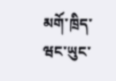མགོ་ཁྲིད་ཝང་ཡུང་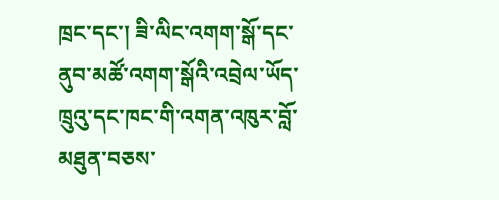ཁྲང་དང་། ཟི་ལིང་འགག་སྒོ་དང་ནུབ་མཚོ་འགག་སྒོའི་འབྲེལ་ཡོད་ཁྲུའུ་དང་ཁང་གི་འགན་འཁུར་བློ་མཐུན་བཅས་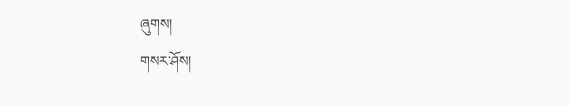ཞུགས།
གསར་ཤོས།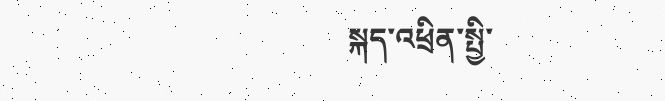སྐད་འཕྲིན་སྤྱི་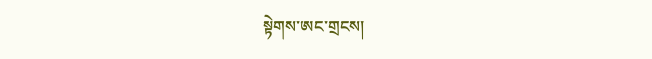སྟེགས་ཨང་གྲངས།